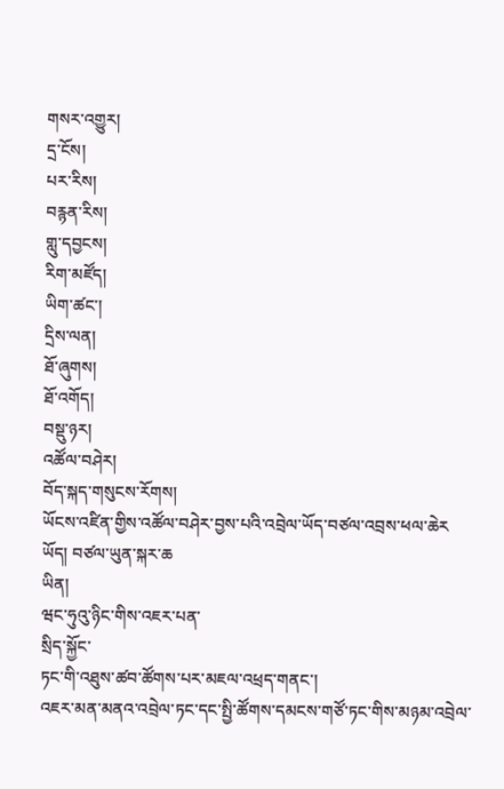གསར་འགྱུར།
དྲ་ངོས།
པར་རིས།
བརྙན་རིས།
གླུ་དབྱངས།
རིག་མཛོད།
ཡིག་ཚང་།
དྲིས་ལན།
ཐོ་ཞུགས།
ཐོ་འགོད།
བསྡུ་ཉར།
འཚོལ་བཤེར།
བོད་སྐད་གསུངས་རོགས།
ཡོངས་འཛིན་གྱིས་འཚོལ་བཤེར་བྱས་པའི་འབྲེལ་ཡོད་བཙལ་འབྲས་ཕལ་ཆེར
ཡོད། བཙལ་ཡུན་སྐར་ཆ
ཡིན།
ཝང་ཧུའུ་ཉིང་གིས་འཇར་པན་
སྲིད་སྐྱོང་
ཏང་གི་འཐུས་ཚབ་ཚོགས་པར་མཇལ་འཕྲད་གནང་།
འཇར་མན་མནའ་འབྲེལ་ཏང་དང་སྤྱི་ཚོགས་དམངས་གཙོ་ཏང་གིས་མཉམ་འབྲེལ་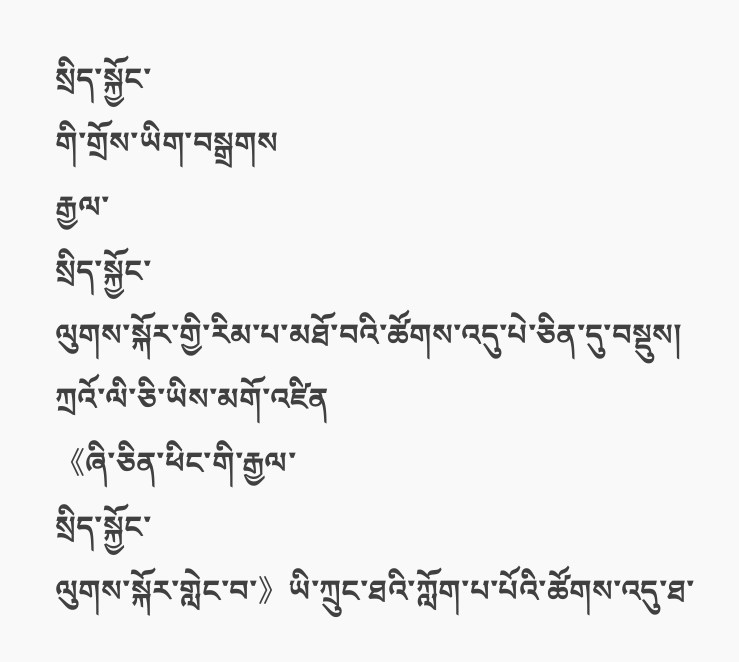སྲིད་སྐྱོང་
གི་གྲོས་ཡིག་བསྒྲགས
རྒྱལ་
སྲིད་སྐྱོང་
ལུགས་སྐོར་གྱི་རིམ་པ་མཐོ་བའི་ཚོགས་འདུ་པེ་ཅིན་དུ་བསྡུས། ཀྲའོ་ལི་ཅི་ཡིས་མགོ་འཛིན
《ཞི་ཅིན་ཕིང་གི་རྒྱལ་
སྲིད་སྐྱོང་
ལུགས་སྐོར་གླེང་བ་》ཡི་ཀྲུང་ཐའི་ཀློག་པ་པོའི་ཚོགས་འདུ་ཐ་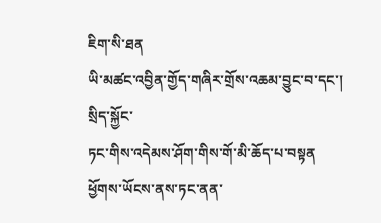ཇིག་སི་ཐན
ཡི་མཚང་འབྱིན་གྱོད་གཞིར་གྲོས་འཆམ་བྱུང་བ་དང་།
སྲིད་སྐྱོང་
ཏང་གིས་འདེམས་ཤོག་གིས་གོ་མི་ཆོད་པ་བསྟན
ཕྱོགས་ཡོངས་ནས་ཏང་ནན་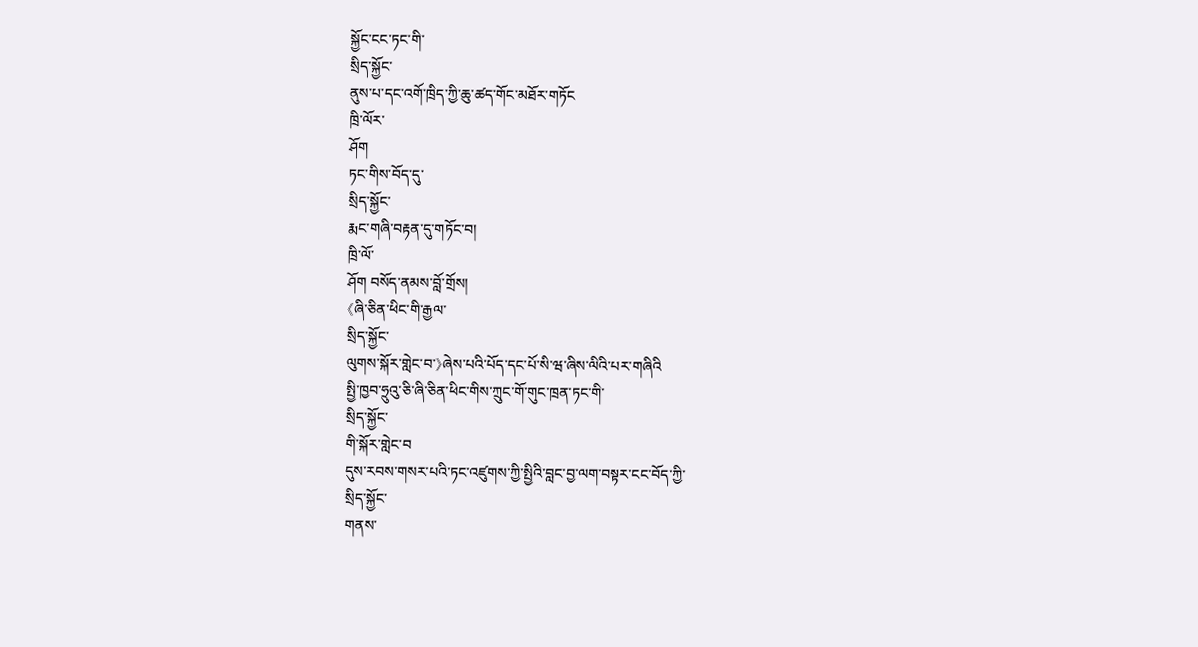སྐྱོང་ངང་ཏང་གི་
སྲིད་སྐྱོང་
ནུས་པ་དང་འགོ་ཁྲིད་ཀྱི་ཆུ་ཚད་གོང་མཐོར་གཏོང
ཁྲི་ལོར་
ཤོག
ཏང་གིས་བོད་དུ་
སྲིད་སྐྱོང་
རྨང་གཞི་བརྟན་དུ་གཏོང་བ།
ཁྲི་ལོ་
ཤོག བསོད་ནམས་བློ་གྲོས།
《ཞི་ཅིན་ཕིང་གི་རྒྱལ་
སྲིད་སྐྱོང་
ལུགས་སྐོར་གླེང་བ་》ཞེས་པའི་པོད་དང་པོ་སི་ཝ་ཞིས་ལིའི་པར་གཞིའི
སྤྱི་ཁྱབ་ཧྲུའུ་ཅི་ཞི་ཅིན་ཕིང་གིས་ཀྲུང་གོ་གུང་ཁྲན་ཏང་གི་
སྲིད་སྐྱོང་
གི་སྐོར་གླེང་བ
དུས་རབས་གསར་པའི་ཏང་འཛུགས་ཀྱི་སྤྱིའི་བླང་བྱ་ལག་བསྟར་ངང་བོད་ཀྱི་
སྲིད་སྐྱོང་
གནས་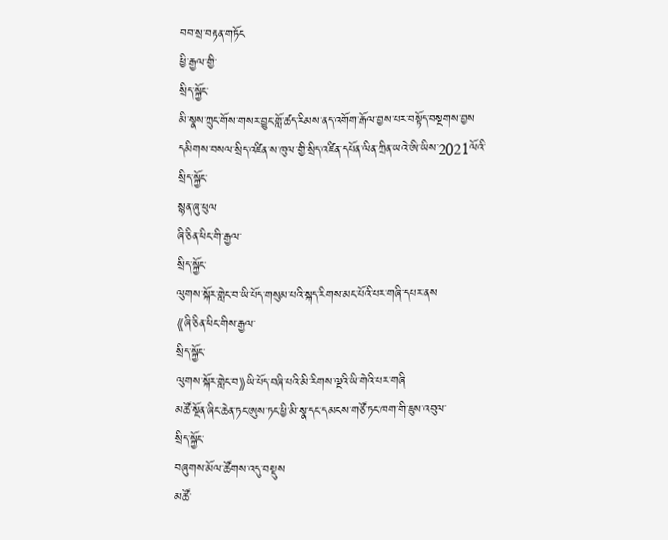བབ་སྲ་བརྟན་གཏོང
ཕྱི་རྒྱལ་གྱི་
སྲིད་སྐྱོང་
མི་སྣས་ཀྲུང་གོས་གསར་བྱུང་གློ་ཚད་རིམས་ནད་འགོག་རྒོལ་བྱས་པར་བསྟོད་བསྔགས་བྱས
དམིགས་བསལ་སྲིད་འཛིན་ས་ཁུལ་གྱི་སྲིད་འཛིན་དཔོན་ལིན་ཀྲིན་ཡའེ་ཨི་ཡིས་2021ལོའི་
སྲིད་སྐྱོང་
སྙན་ཞུ་ཕུལ
ཞི་ཅིན་ཕིང་གི་རྒྱལ་
སྲིད་སྐྱོང་
ལུགས་སྐོར་གླེང་བ་ཡི་པོད་གསུམ་པའི་སྐད་རིགས་མང་པོའི་པར་གཞི་དཔར་ནས
《ཞི་ཅིན་ཕིང་གིས་རྒྱལ་
སྲིད་སྐྱོང་
ལུགས་སྐོར་གླེང་བ》ཡི་པོད་བཞི་པའི་མི་རིགས་ལྔའི་ཡི་གེའི་པར་གཞི
མཚོ་སྔོན་ཞིང་ཆེན་ཏང་ཨུས་ཏང་ཕྱི་མི་སྣ་དང་དམངས་གཙོ་ཏང་ཁག་གི་ཇུས་འབུལ་
སྲིད་སྐྱོང་
བཞུགས་མོལ་ཚོགས་འདུ་བསྡུས
མཚོ་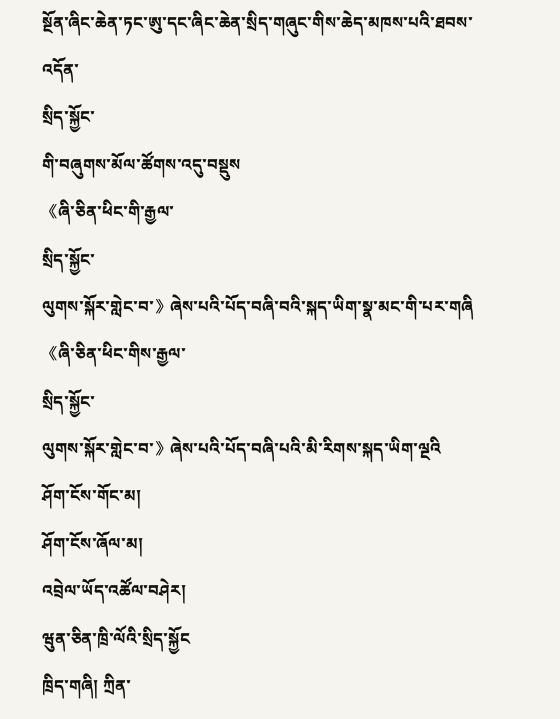སྔོན་ཞིང་ཆེན་ཏང་ཨུ་དང་ཞིང་ཆེན་སྲིད་གཞུང་གིས་ཆེད་མཁས་པའི་ཐབས་འདོན་
སྲིད་སྐྱོང་
གི་བཞུགས་མོལ་ཚོགས་འདུ་བསྡུས
《ཞི་ཅིན་ཕིང་གི་རྒྱལ་
སྲིད་སྐྱོང་
ལུགས་སྐོར་གླེང་བ་》ཞེས་པའི་པོད་བཞི་བའི་སྐད་ཡིག་སྣ་མང་གི་པར་གཞི
《ཞི་ཅིན་ཕིང་གིས་རྒྱལ་
སྲིད་སྐྱོང་
ལུགས་སྐོར་གླེང་བ་》ཞེས་པའི་པོད་བཞི་པའི་མི་རིགས་སྐད་ཡིག་ལྔའི
ཤོག་ངོས་གོང་མ།
ཤོག་ངོས་ཞོལ་མ།
འབྲེལ་ཡོད་འཚོལ་བཤེར།
ཝུན་ཅིན་ཁྲི་ལོའི་སྲིད་སྐྱོང
ཁྲིད་གཞི། ཀྲིན་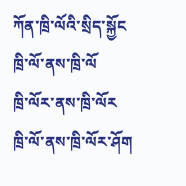ཀོན་ཁྲི་ལོའི་སྲིད་སྐྱོང
ཁྲི་ལོ་ནས་ཁྲི་ལོ
ཁྲི་ལོར་ནས་ཁྲི་ལོར
ཁྲི་ལོ་ནས་ཁྲི་ལོར་ཤོག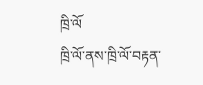ཁྲི་ལོ
ཁྲི་ལོ་ནས་ཁྲི་ལོ་བརྟན་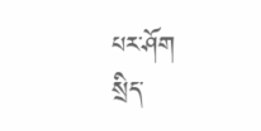པར་ཤོག
སྲིད་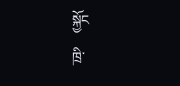སྐྱོང
ཁྲི་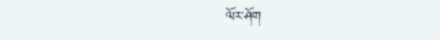ལོར་ཤོག